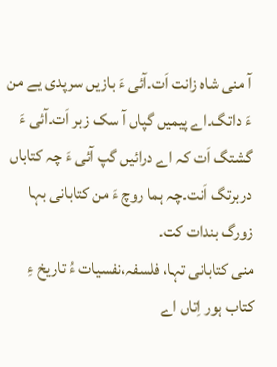آ منی شاہ زانت اَت۔آئی ءَ بازیں سرپدی یے من ءَ داتگ۔اے پیمیں گپاں آ سک زبر اَت۔آئی ءَ گشتگ اَت کہ اے درائیں گپ آئی ءَ چہ کتاباں دربرتگ اَنت۔چہ ہما روچ ءَ من کتابانی بہا زورگ بندات کت۔
منی کتابانی تہا، فلسفہ،نفسیات ءُ تاریخ ءِ کتاب ہور اِتاں اے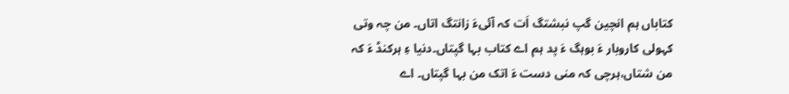کتاباں ہم انچین گپ نبشتگ اَت کہ آئیءَ زانتگ اتاں۔ من چہ وتی کہولی کاروبار ءَ بوہگ ءَ پد ہم اے کتاب بہا گپتاں۔دنیا ءِ ہرکنڈ ءَ کہ من شتاں،ہرچی کہ منی دست ءَ اتک من بہا گپتاں۔ اے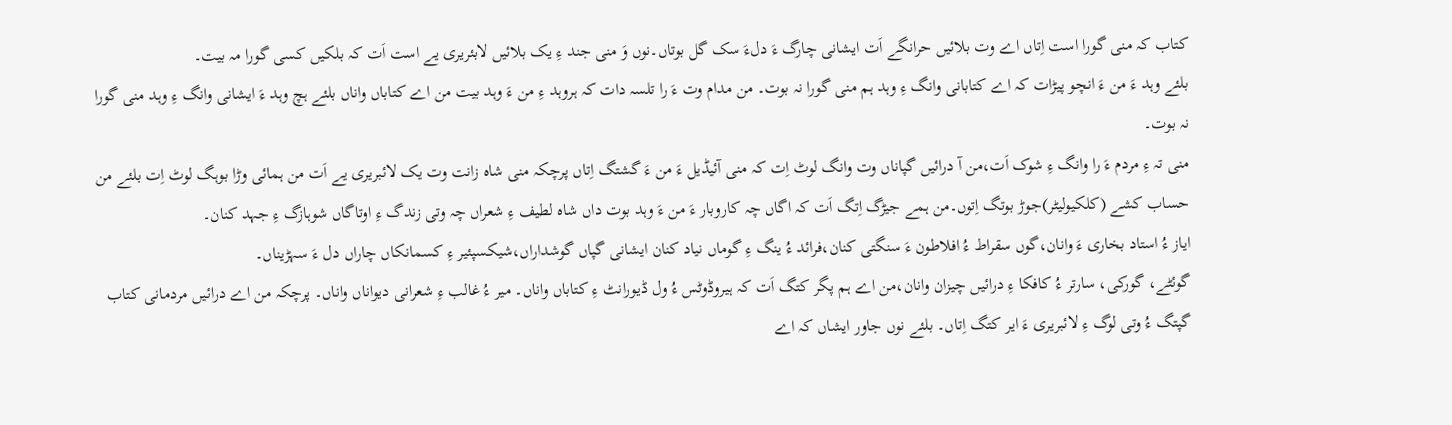کتاب کہ منی گورا است اِتاں اے وت بلائیں حرانگے اَت ایشانی چارگ ءَ دلءَ سک گل بوتاں۔نوں وَ منی جند ءِ یک بلائیں لابئریری یے است اَت کہ بلکیں کسی گورا مہ بیت۔
بلئے وہد ءَ من ءَ انچو پیڑات کہ اے کتابانی وانگ ءِ وہد ہم منی گورا نہ بوت۔ من مدام وت ءَ را تلسہ دات کہ ہروہد ءِ من ءَ وہد بیت من اے کتاباں واناں بلئے ہچ وہد ءَ ایشانی وانگ ءِ وہد منی گورا نہ بوت۔
منی تہ ءِ مردم ءَ را وانگ ءِ شوک اَت،من آ درائیں گپاناں وت وانگ لوٹ اِت کہ منی آئیڈیل ءَ من ءَ گشتگ اِتاں پرچکہ منی شاہ زانت وت یک لائبریری یے اَت من ہمائی وڑا بوہگ لوٹ اِت بلئے من حساب کشے (کلکیولیٹر)جوڑ بوتگ اِتوں۔من ہمے جیڑگ اِتگ اَت کہ اگاں چہ کاروبار ءَ من ءَ وہد بوت داں شاہ لطیف ءِ شعراں چہ وتی زندگ ءِ اوتاگاں شوہازگ ءِ جہد کنان۔
ایاز ءُ استاد بخاری ءَ وانان،گوں سقراط ءُ افلاطون ءَ سنگتی کنان،فرائد ءُ ینگ ءِ گوماں نیاد کنان ایشانی گپاں گوشداراں،شیکسپئیر ءِ کسمانکاں چاراں دل ءَ سہڑیناں۔
گوئٹے، گورکی، سارتر ءُ کافکا ءِ درائیں چیزان وانان،من اے ہم پگر کتگ اَت کہ ہیروڈوٹس ءُ ول ڈیورانٹ ءِ کتاباں واناں۔ میر ءُ غالب ءِ شعرانی دیواناں واناں۔ پرچکہ من اے درائیں مردمانی کتاب گپتگ ءُ وتی لوگ ءِ لائبریری ءَ ایر کتگ اِتاں۔ بلئے نوں جاور ایشاں کہ اے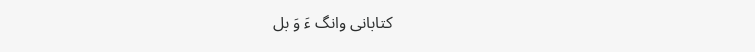کتابانی وانگ ءَ وَ بل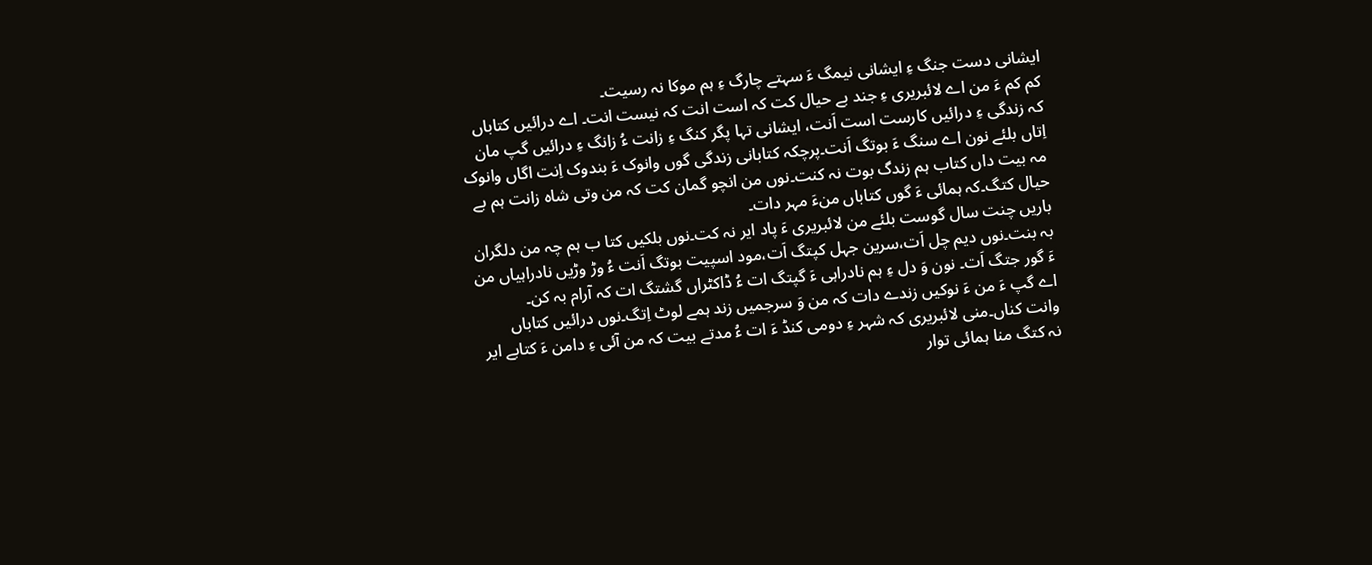ایشانی دست جنگ ءِ ایشانی نیمگ ءَ سہتے چارگ ءِ ہم موکا نہ رسیت۔
کم کم ءَ من اے لائبریری ءِ جند بے حیال کت کہ است انت کہ نیست انت۔ اے درائیں کتاباں کہ زندگی ءِ درائیں کارست است اَنت، ایشانی تہا پگر کنگ ءِ زانت ءُ زانگ ءِ درائیں گپ مان اِتاں بلئے نون اے سنگ ءَ بوتگ اَنت۔پرچکہ کتابانی زندگی گوں وانوک ءَ بندوک اِنت اگاں وانوک مہ بیت داں کتاب ہم زندگ بوت نہ کنت۔نوں من انچو گمان کت کہ من وتی شاہ زانت ہم بے حیال کتگ۔کہ ہمائی ءَ گوں کتاباں منءَ مہر دات۔
باریں چنت سال گوست بلئے من لائبریری ءَ پاد ایر نہ کت۔نوں بلکیں کتا ب ہم چہ من دلگران بہ بنت۔نوں دیم چل اَت،سرین جہل کپتگ اَت،مود اسپیت بوتگ اَنت ءُ وڑ وڑیں نادراہیاں من ءَ گور جتگ اَت۔ نون وَ دل ءِ ہم نادراہی ءَ گپتگ ات ءُ ڈاکٹراں گشتگ ات کہ آرام بہ کن۔
اے گپ ءَ من ءَ نوکیں زندے دات کہ من وَ سرجمیں زند ہمے لوٹ اِتگ۔نوں درائیں کتاباں وانت کناں۔منی لائبریری کہ شہر ءِ دومی کنڈ ءَ ات ءُ مدتے بیت کہ من آئی ءِ دامن ءَ کتابے ایر نہ کتگ منا ہمائی توار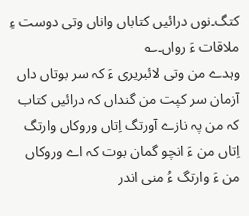کتگ۔نوں درائیں کتاباں واناں وتی دوست ءِ ملاقات ءَ رواں۔؎
وہدے من وتی لائبریری ءَ کہ سر بوتاں داں آزمان سر کپت من گنداں کہ درائیں کتاب کہ من پہ نازے آورتگ اِتاں وروکاں وارتگ اِتاں من ءَ انچو گمان بوت کہ اے وروکاں من ءَ وارتگ ءُ منی اندر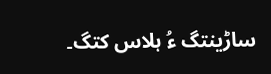ساڑینتگ ءُ ہلاس کتگ۔